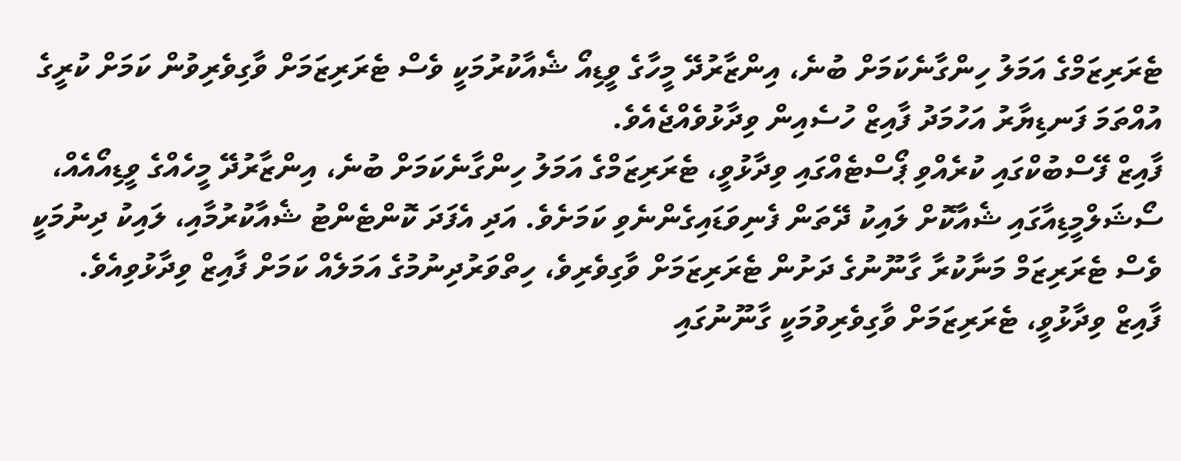ޓެރަރިޒަމްގެ އަމަލު ހިންގާނެކަމަށް ބުނެ، އިންޒާރުދޭ މީހާގެ ވީޑިއޯ ޝެއާކުރުމަކީ ވެސް ޓެރަރިޒަމަށް ވާގިވެރިވުން ކަމަށް ކުރީގެ އުއްތަމަ ފަނޑިޔާރު އަހުމަދު ފާއިޒް ހުސެއިން ވިދާޅުވެއްޖެއެވެ.
ފާއިޒް ފޭސްބުކްގައި ކުރެއްވި ޕޯސްޓެއްގައި ވިދާޅުވީ، ޓެރަރިޒަމްގެ އަމަލު ހިންގާނެކަމަށް ބުނެ، އިންޒާރުދޭ މީހެއްގެ ވީޑިއޯއެއް، ސޯޝަލްމީޑިއާގައި ޝެއާކޮށް ލައިކު ދޭތަން ފެނިވަޑައިގެންނެވި ކަމަށެވެ. އަދި އެފަދަ ކޮންޓެންޓު ޝެއާކުރުމާއި، ލައިކު ދިނުމަކީ ވެސް ޓެރަރިޒަމް މަނާކުރާ ގާނޫނުގެ ދަށުން ޓެރަރިޒަމަށް ވާގިވެރިވެ، ހިތްވަރުދިނުމުގެ އަމަލެއް ކަމަށް ފާއިޒް ވިދާޅުވިއެވެ.
ފާއިޒް ވިދާޅުވީ، ޓެރަރިޒަމަށް ވާގިވެރިވުމަކީ ގާނޫނުގައި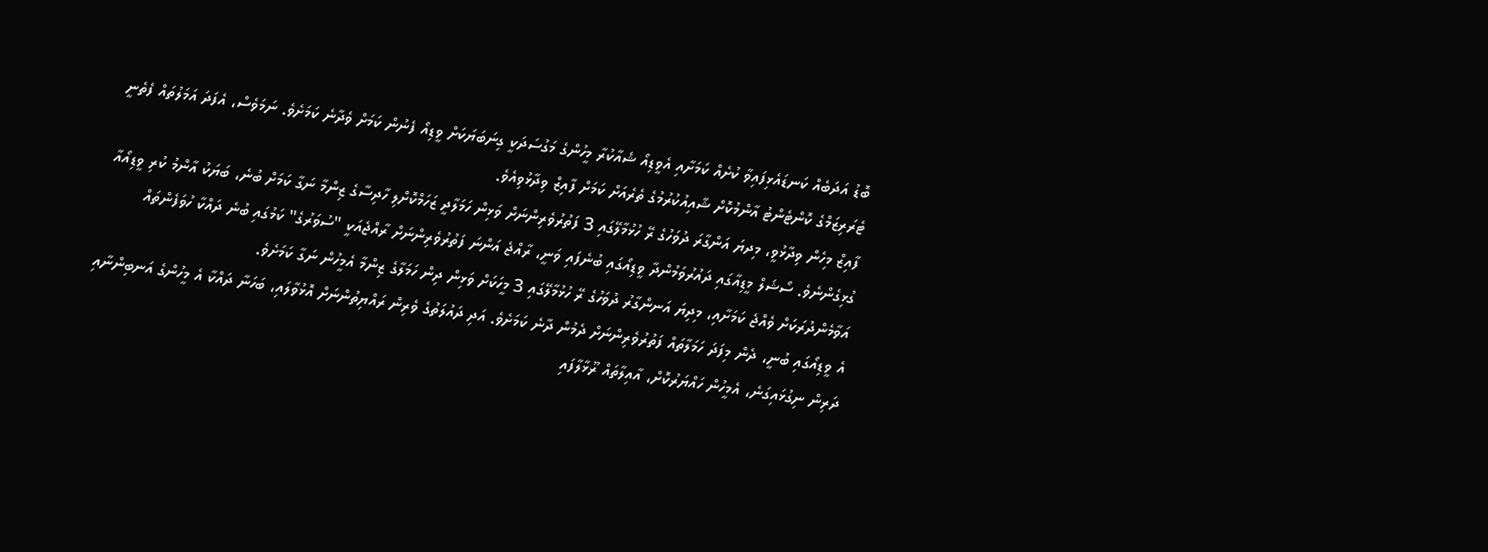ބޮޑު އަދަބެއް ކަނޑައެޅިފައިވާ ކުށެއް ކަމަށާއި އެވީޑިއޯ ޝެއާކުރާ މީހުންގެ މަގުސަދަކީ ގިނަބަޔަކަށް ވީޑިއޯ ފެނުން ކަމަށް ވެދާނެ ކަމަށެވެ. ނަމަވެސް، އެފަދަ އަމަލުތައް ފެތެނީ ޓެރަރިޒަމްގެ ކޮންޓެންޓު އާންމުކޮށް ޝާއިއުކުރުމުގެ ތެރެއަށް ކަމަށް ފާއިޒް ވިދާޅުވިއެވެ.
ފާއިޒް މިހެން ވިދާޅުވީ، މިދޔަ އަންގާރަ ދުވަހުގެ ރޭ ހުޅުމާލޭގައި 3 ފަތުރުވެރިންނަށް ވަޅިން ހަމަލާދީ ޒަހަމްކޮށްލި ހާދިސާގެ ޒިންމާ ނަގާ ކަމަށް ބުނެ، ބަޔަކު އާންމު ކުރި ވީޑިއޯއާ ގުޅިގެންނެވެ. ސޯޝަލް މީޑިއާގައި ދައުރުވަމުންދާ ވީޑިއޯގައި ބުނެފައި ވަނީ، ރާއްޖެ އަންނަ ފަތުރުވެރިންނަށް ރާއްޖެއަކީ "ސުވަރުގެ" ކަމުގައި ބުނެ ދައްކާ ހުވަފެންތައް އަވާމެންދުރަކަށް ވެއްޖެ ކަމަށާއި، މިދިޔަ އަނންގާރު ދުވަހުގެ ރޭ ހުޅުމާލޭގައި 3 މީހަކަށް ވަޅިން ދިން ހަމަލާގެ ޒިންމާ އެމީހުން ނަގާ ކަމަށެވެ.
އެ ވީޑިއޯގައި ބުނީ، ދެން މިފަދަ ހަމަލާތައް ފަތުރުވެރިންނަށް ދެމުން ދާނެ ކަމަށެވެ. އަދި ދައުލަތުގެ ވެރިން ރައްޔިތުންނަށް އޮޅުވާލައި، ބަހަނާ ދައްކާ އެ މީހުންގެ އަނބިންނާއި ދަރިން ނިގުޅައިގަނެ، އެމީހުން ހައްޔަރުކޮށް، އާއިލާތައް ރޫޅާލާފައި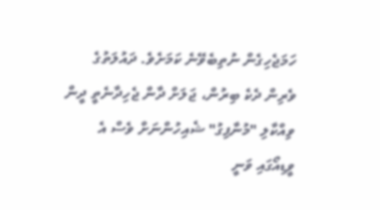ހަމަޖެހިގެން ނުތިބެވޭނެ ކަމަށެވެ. ދައުލަތުގެ ވެރިން ދެކެ ބިރުން، ޖަލަށް ދާން ޖެހިދާނެތީ ދީން ވިއްކާލި "މުނާފިގު" ޝެއިހުންނަށް ވެސް އެ ވީޑިއޯގައި ވަނީ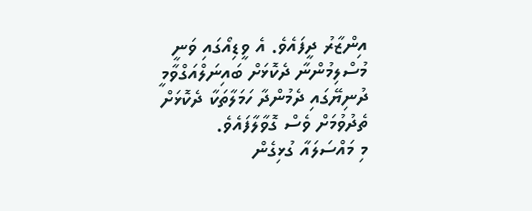އިންޒާރު ދީފައެވެ. އެ ވީޑިއޯގައި ވަނީ މުސްލިމުންނާ ދެކޮޅަށް ބައިނަލްއަގްވާމީ ދުނިޔޭގައި ދެމުންދާ ހަމަލާތަކާ ދެކޮޅަށް ތެދުވުމަށް ވެސް ގޮވާލާފައެވެ.
މި މައްސަލައާ ގުޅިގެން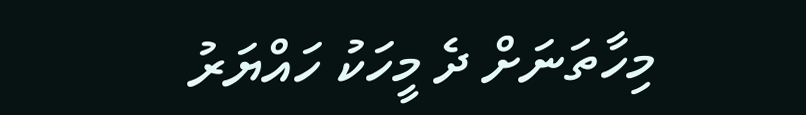މިހާތަނަށް ދެ މީހަކު ހައްޔަރު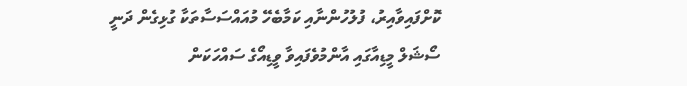ކޮށްފައިވާއިރު، ފުލުހުންނާއި ކަމާބެހޭ މުއައްސަސާތަކާ ގުޅިގެން ދަނީ ސޯޝަލް މީޑިއާގައި އާންމުވެފައިވާ ވީޑިއޯގެ ސައްހަކަން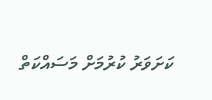ކަށަވަރު ކުރުމަށް މަސައްކަތް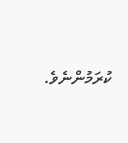ކުރަމުންނެވެ.